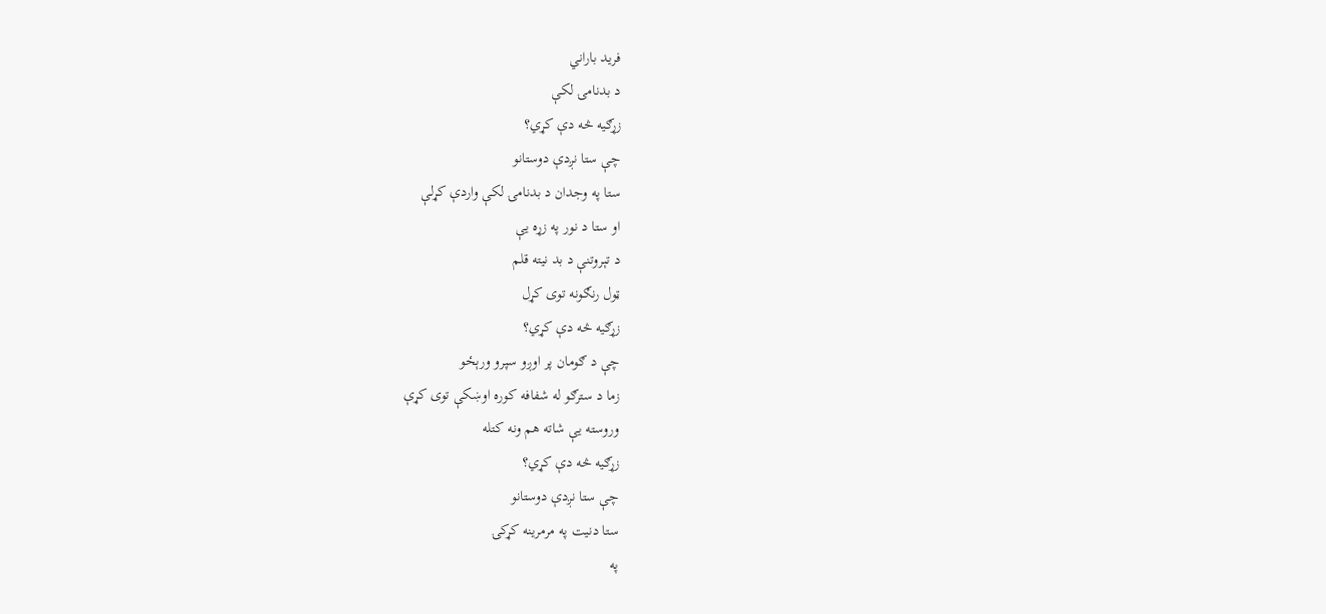فرید باراني
د بدنامۍ لکې
زړګیه څه دې کړي؟
چې ستا نږدې دوستانو
ستا په وجدان د بدنامۍ لکې واردې کړلې
او ستا د نور په زړه یې
د تېروتنې د بد نیته قلم
ټول رنګونه توی کړل
زړګیه څه دې کړي؟
چې د ګومان پر اوږو سپرو ورېځو
زما د سترګو له شفافه کوره اوښکې توی کړې
وروسته یې شاته هم ونه کتله
زړګیه څه دې کړي؟
چې ستا نږدې دوستانو
ستا دنیت په مرمرینه کړکۍ
په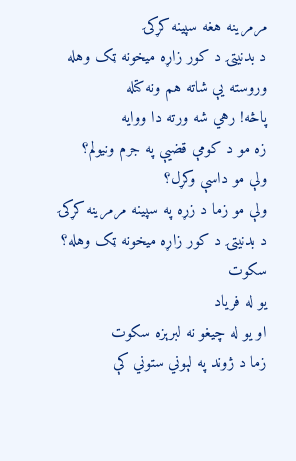مرمرینه هغه سپینه کړکۍ
د بدنیتۍ د کور زاړه میخونه ټک وهله
وروسته یې شاته هم ونه کتله
پاڅه! رهي شه ورته دا ووایه
زه مو د کومې قضیې په جرم ونیولم؟
ولې مو داسې وکړل؟
ولې مو زما د زړه په سپینه مرمرینه کړکۍ
د بدنیتۍ د کور زاړه میخونه ټک وهله؟
سکوت
یو له فریاد
او یو له چیغو نه لبرېزه سکوت
زما د ژوند په لېوني ستوني کې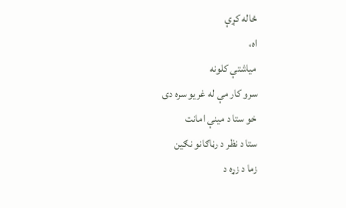ځاله کړې
اه،
میاشتې کلونه
سرو کار مې له غریو سره دی
خو ستا د مینې امانت
ستا د نظر د رڼاګانو نګین
زما د زړه د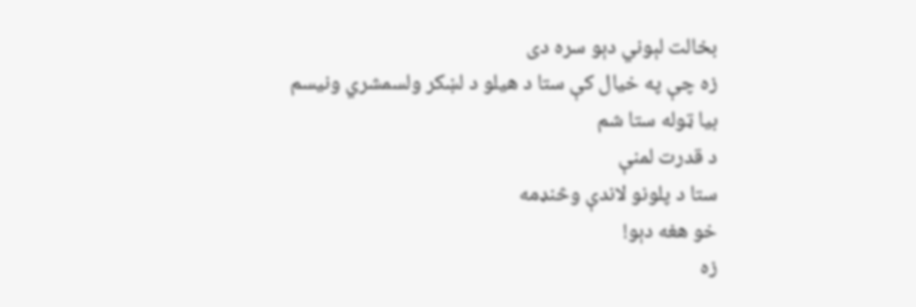بخالت لېوني دېو سره دی
زه چې په خیال کې ستا د هیلو د لښکر ولسمشري ونیسم
بیا ټوله ستا شم
د قدرت لمنې
ستا د پلونو لاندې وڅنډمه
خو هغه دېو!
زه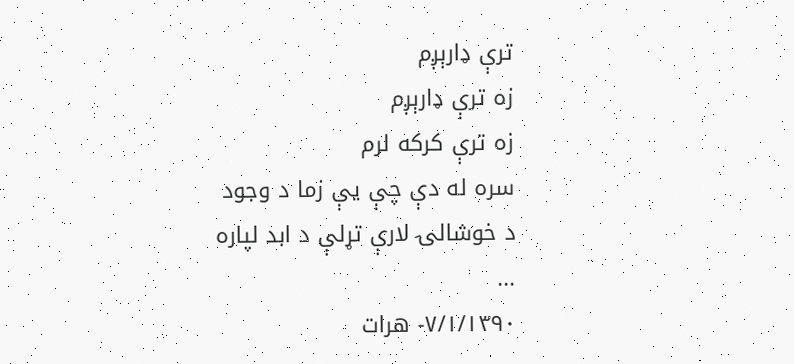ترې ډارېږم
زه ترې ډارېږم
زه ترې کرکه لرم
سره له دې چې یې زما د وجود
د خوشالۍ لارې تړلې د ابد لپاره
...
۷/۱/۱۳۹۰- هرات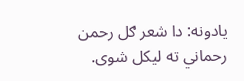یادونه: دا شعر ګل رحمن رحماني ته لیکل شوی.